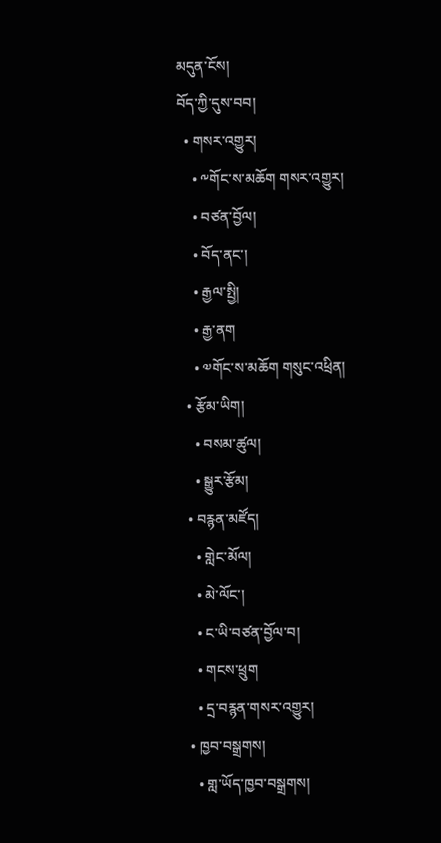མདུན་ངོས།
བོད་ཀྱི་དུས་བབ།
  • གསར་འགྱུར།
    • ༸གོང་ས་མཆོག གསར་འགྱུར།
    • བཙན་བྱོལ།
    • བོད་ནང་།
    • རྒྱལ་སྤྱི།
    • རྒྱ་ནག
    • ༧གོང་ས་མཆོག གསུང་འཕྲིན།
  • རྩོམ་ཡིག།
    • བསམ་ཚུལ།
    • སྒྱུར་རྩོམ།
  • བརྙན་མཛོད།
    • གླེང་མོལ།
    • མེ་ལོང་།
    • ང་ཡི་བཙན་བྱོལ་བ།
    • གངས་ཕྲུག
    • དྲ་བརྙན་གསར་འགྱུར།
  • ཁྱབ་བསྒྲགས།
    • གླ་ཡོད་ཁྱབ་བསྒྲགས།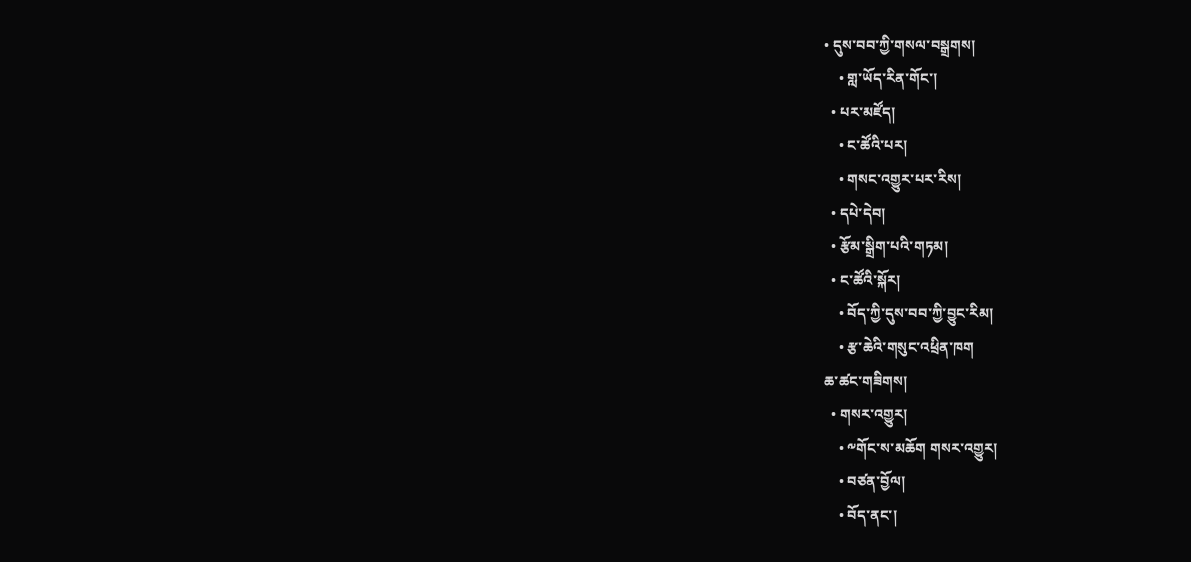• དུས་བབ་ཀྱི་གསལ་བསྒྲགས།
    • གླ་ཡོད་རིན་གོང་།
  • པར་མཛོད།
    • ང་ཚོའི་པར།
    • གསང་འགྱུར་པར་རིས།
  • དཔེ་དེབ།
  • རྩོམ་སྒྲིག་པའི་གཏམ།
  • ང་ཚོའི་སྐོར།
    • བོད་ཀྱི་དུས་བབ་ཀྱི་བྱུང་རིམ།
    • རྩ་ཆེའི་གསུང་འཕྲིན་ཁག
ཆ་ཚང་གཟིགས།
  • གསར་འགྱུར།
    • ༸གོང་ས་མཆོག གསར་འགྱུར།
    • བཙན་བྱོལ།
    • བོད་ནང་།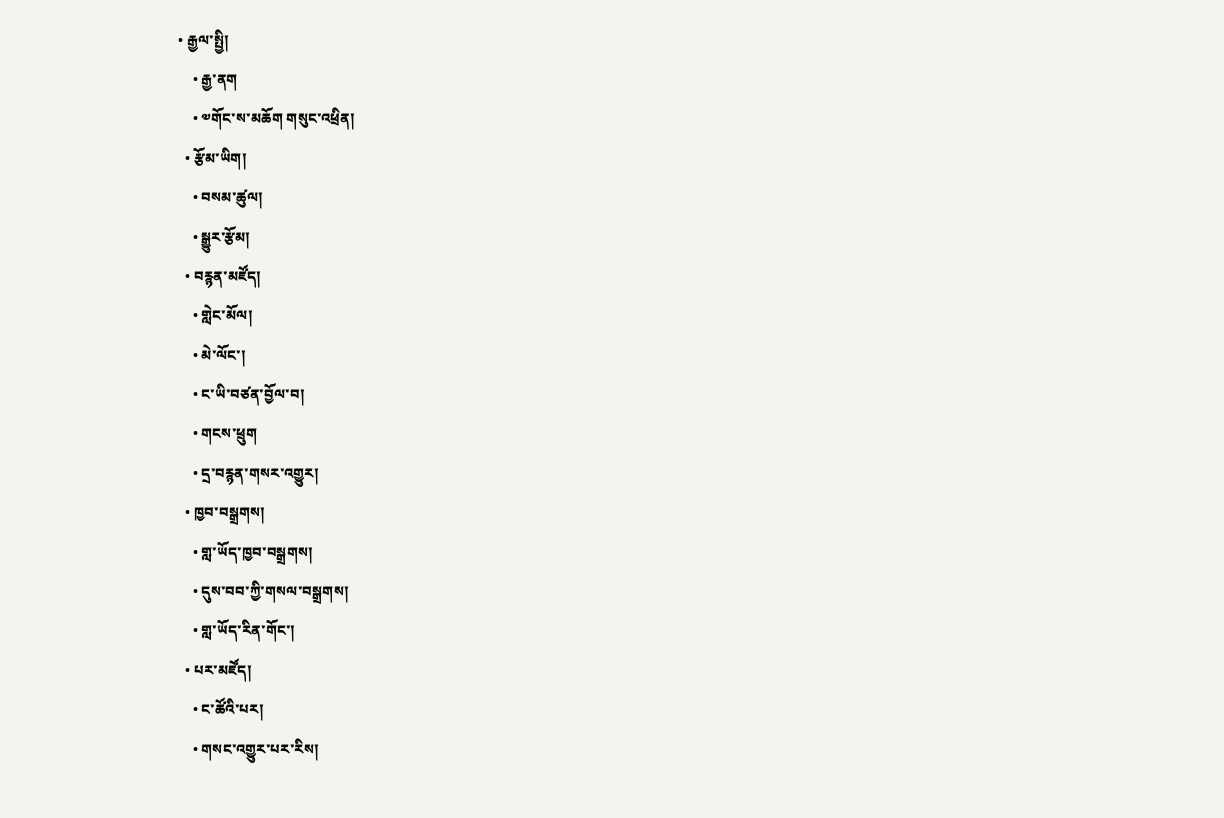• རྒྱལ་སྤྱི།
    • རྒྱ་ནག
    • ༧གོང་ས་མཆོག གསུང་འཕྲིན།
  • རྩོམ་ཡིག།
    • བསམ་ཚུལ།
    • སྒྱུར་རྩོམ།
  • བརྙན་མཛོད།
    • གླེང་མོལ།
    • མེ་ལོང་།
    • ང་ཡི་བཙན་བྱོལ་བ།
    • གངས་ཕྲུག
    • དྲ་བརྙན་གསར་འགྱུར།
  • ཁྱབ་བསྒྲགས།
    • གླ་ཡོད་ཁྱབ་བསྒྲགས།
    • དུས་བབ་ཀྱི་གསལ་བསྒྲགས།
    • གླ་ཡོད་རིན་གོང་།
  • པར་མཛོད།
    • ང་ཚོའི་པར།
    • གསང་འགྱུར་པར་རིས།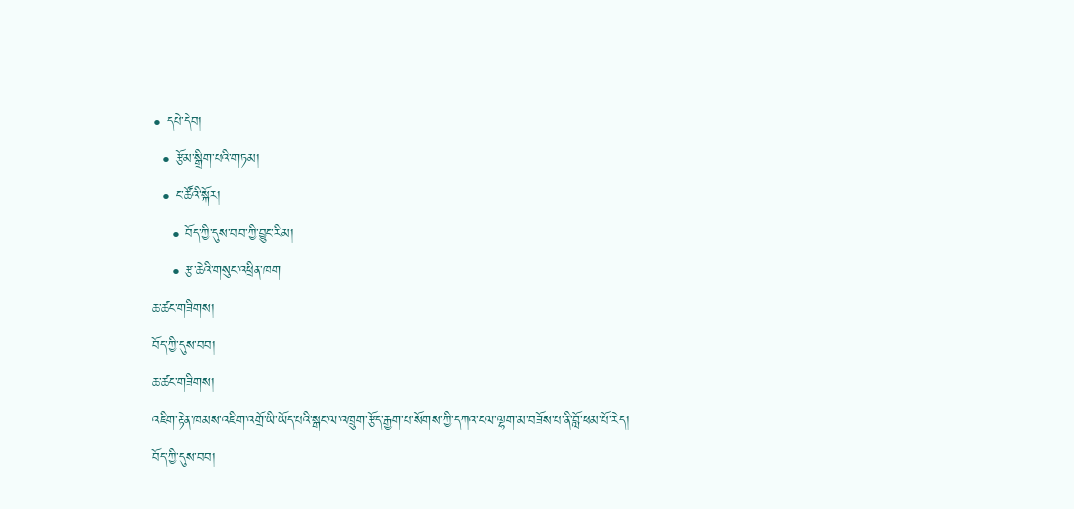• དཔེ་དེབ།
  • རྩོམ་སྒྲིག་པའི་གཏམ།
  • ང་ཚོའི་སྐོར།
    • བོད་ཀྱི་དུས་བབ་ཀྱི་བྱུང་རིམ།
    • རྩ་ཆེའི་གསུང་འཕྲིན་ཁག
ཆ་ཚང་གཟིགས།
བོད་ཀྱི་དུས་བབ།
ཆ་ཚང་གཟིགས།
འཇིག་རྟེན་ཁམས་འཇིག་འགྲོ་ཡི་ཡོད་པའི་སྒང་ལ་འཁྲུག་རྩོད་རྒྱག་པ་སོགས་ཀྱི་དཀའ་ངལ་ལྷག་མ་བཟོས་པ་ནི་བློ་ཕམ་པོ་རེད།
བོད་ཀྱི་དུས་བབ།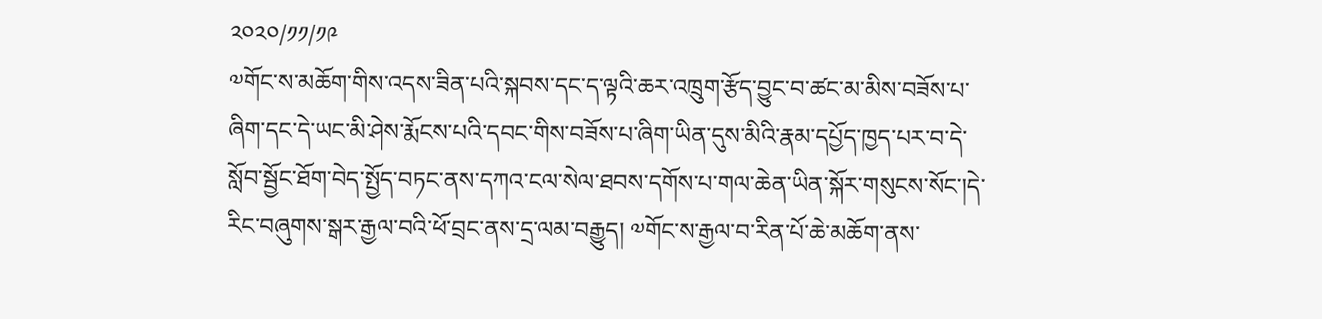༢༠༢༠/༡༡/༡༩
༧གོང་ས་མཆོག་གིས་འདས་ཟིན་པའི་སྐབས་དང་ད་ལྟའི་ཆར་འཁྲུག་རྩོད་བྱུང་བ་ཚང་མ་མིས་བཟོས་པ་ཞིག་དང་དེ་ཡང་མི་ཤེས་རྨོངས་པའི་དབང་གིས་བཟོས་པ་ཞིག་ཡིན་དུས་མིའི་རྣམ་དཔྱོད་ཁྱད་པར་བ་དེ་སློབ་སྦྱོང་ཐོག་བེད་སྤྱོད་བཏང་ནས་དཀའ་ངལ་སེལ་ཐབས་དགོས་པ་གལ་ཆེན་ཡིན་སྐོར་གསུངས་སོང་།དེ་རིང་བཞུགས་སྒར་རྒྱལ་བའི་ཕོ་བྲང་ནས་དྲ་ལམ་བརྒྱུད། ༧གོང་ས་རྒྱལ་བ་རིན་པོ་ཆེ་མཆོག་ནས་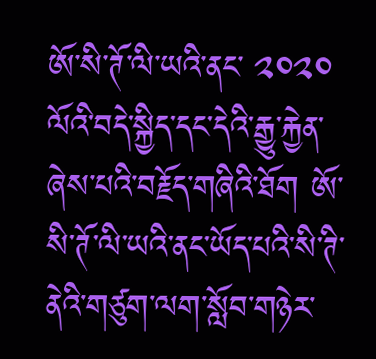ཨོ་སི་ཊོ་ལི་ཡའི་ནང་ ༢༠༢༠ ལོའི་བདེ་སྐྱིད་དང་དེའི་རྒྱུ་རྐྱེན་ཞེས་པའི་བརྗོད་གཞིའི་ཐོག ཨོ་སི་ཊོ་ལི་ཡའི་ནང་ཡོད་པའི་སི་ཊི་ནེའི་གཙུག་ལག་སློབ་གཉེར་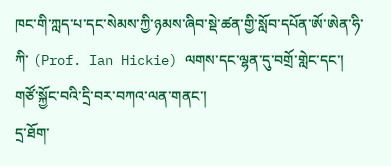ཁང་གི་ཀླད་པ་དང་སེམས་ཀྱི་ཉམས་ཞིབ་སྡེ་ཚན་གྱི་སློབ་དཔོན་ཨོ་ཨེན་ཧི་ཀི་ (Prof. Ian Hickie) ལགས་དང་ལྷན་དུ་བགྲོ་གླེང་དང་། གཙོ་སྐྱོང་བའི་དྲི་བར་བཀའ་ལན་གནང་།
དྲ་ཐོག་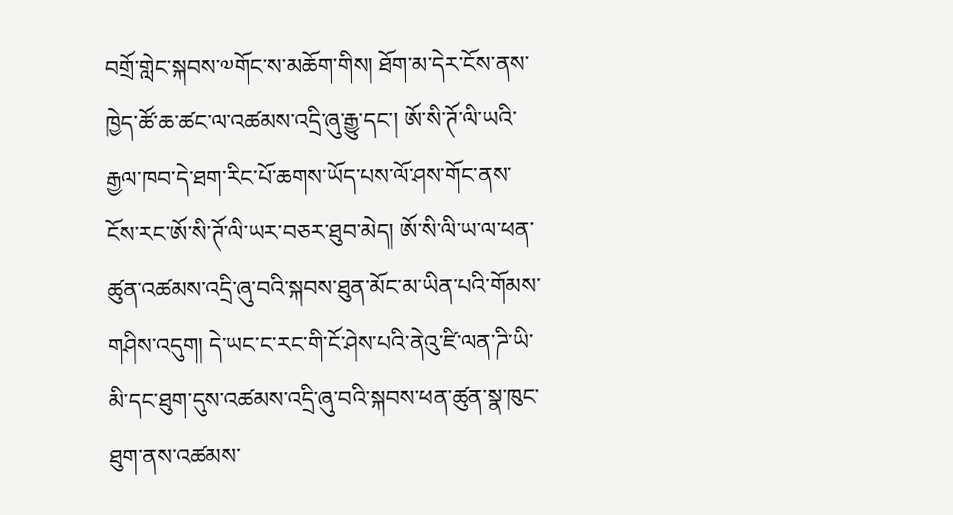བགྲོ་གླེང་སྐབས་༧གོང་ས་མཆོག་གིས། ཐོག་མ་དེར་ངོས་ནས་ཁྱེད་ཚོ་ཆ་ཚང་ལ་འཚམས་འདྲི་ཞུ་རྒྱུ་དང་། ཨོ་སི་ཊོ་ལི་ཡའི་རྒྱལ་ཁབ་དེ་ཐག་རིང་པོ་ཆགས་ཡོད་པས་ལོ་ཤས་གོང་ནས་ངོས་རང་ཨོ་སི་ཊོ་ལི་ཡར་བཅར་ཐུབ་མེད། ཨོ་སི་ལི་ཡ་ལ་ཕན་ཚུན་འཚམས་འདྲི་ཞུ་བའི་སྐབས་ཐུན་མོང་མ་ཡིན་པའི་གོམས་གཤིས་འདུག། དེ་ཡང་ང་རང་གི་ངོ་ཤེས་པའི་ནེའུ་ཛི་ལན་ཌི་ཡི་མི་དང་ཐུག་དུས་འཚམས་འདྲི་ཞུ་བའི་སྐབས་ཕན་ཚུན་སྣ་ཁུང་ཐུག་ནས་འཚམས་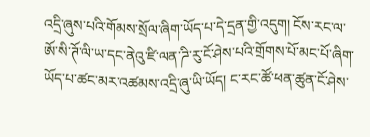འདྲི་ཞུས་པའི་གོམས་སྲོལ་ཞིག་ཡོད་པ་དེ་དྲན་གྱི་འདུག། ངོས་རང་ལ་ཨོ་སི་ཊོ་ལི་ཡ་དང་ནེའུ་ཛི་ལན་ཌི་རུ་ངོ་ཤེས་པའི་གྲོགས་པོ་མང་པོ་ཞིག་ཡོད་པ་ཚང་མར་འཚམས་འདྲི་ཞུ་ཡི་ཡོད། ང་རང་ཚོ་ཕན་ཚུན་ངོ་ཤེས་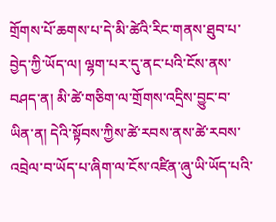གྲོགས་པོ་ཆགས་པ་དེ་མི་ཚེའི་རིང་གནས་ཐུབ་པ་བྱེད་ཀྱི་ཡོད་ལ། ལྷག་པར་དུ་ནང་པའི་ངོས་ནས་བཤད་ན། མི་ཚེ་གཅིག་ལ་གྲོགས་འདྲིས་བྱུང་བ་ཡིན་ན། དེའི་སྟོབས་ཀྱིས་ཚེ་རབས་ནས་ཚེ་རབས་འབྲེལ་བ་ཡོད་པ་ཞིག་ལ་ངོས་འཛིན་ཞུ་ཡི་ཡོད་པའི་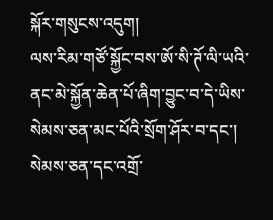སྐོར་གསུངས་འདུག།
ལས་རིམ་གཙོ་སྐྱོང་བས་ཨོ་སི་ཊོ་ལི་ཡའི་ནང་མེ་སྐྱོན་ཆེན་པོ་ཞིག་བྱུང་བ་དེ་ཡིས་སེམས་ཅན་མང་པོའི་སྲོག་ཤོར་བ་དང་། སེམས་ཅན་དང་འགྲོ་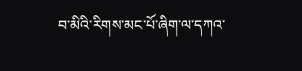བ་མིའི་རིགས་མང་པོ་ཞིག་ལ་དཀའ་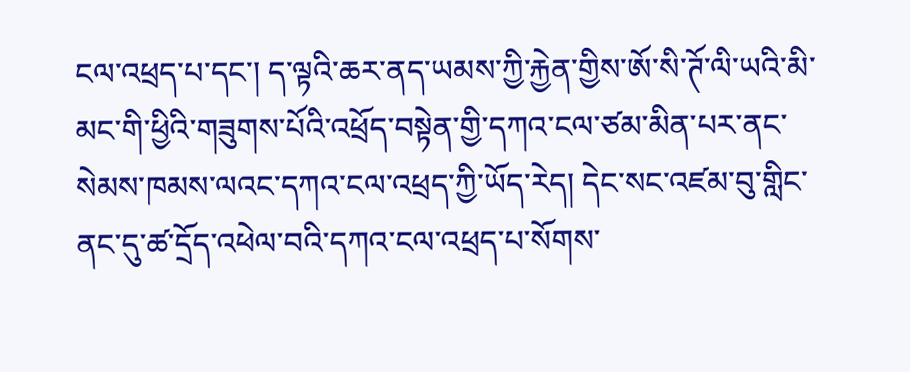ངལ་འཕྲད་པ་དང་། ད་ལྟའི་ཆར་ནད་ཡམས་ཀྱི་རྐྱེན་གྱིས་ཨོ་སི་ཊོ་ལི་ཡའི་མི་མང་གི་ཕྱིའི་གཟུགས་པོའི་འཕྲོད་བསྟེན་གྱི་དཀའ་ངལ་ཙམ་མིན་པར་ནང་སེམས་ཁམས་ལའང་དཀའ་ངལ་འཕྲད་ཀྱི་ཡོད་རེད། དེང་སང་འཛམ་བུ་གླིང་ནང་དུ་ཚ་དྲོད་འཕེལ་བའི་དཀའ་ངལ་འཕྲད་པ་སོགས་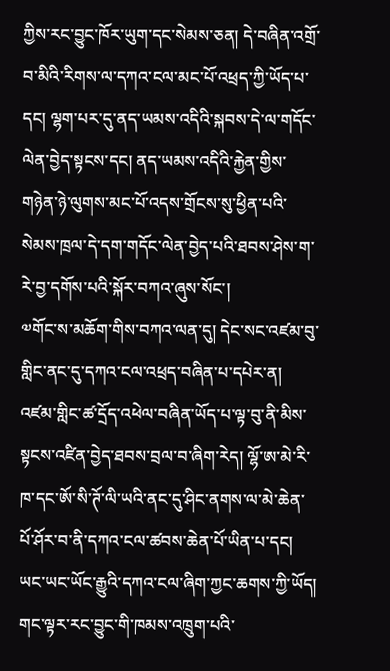ཀྱིས་རང་བྱུང་ཁོར་ཡུག་དང་སེམས་ཅན། དེ་བཞིན་འགྲོ་བ་མིའི་རིགས་ལ་དཀའ་ངལ་མང་པོ་འཕྲད་ཀྱི་ཡོད་པ་དང། ལྷག་པར་དུ་ནད་ཡམས་འདིའི་སྐབས་དེ་ལ་གདོང་ལེན་བྱེད་སྟངས་དང། ནད་ཡམས་འདིའི་རྐྱེན་གྱིས་གཉེན་ཉེ་ལུགས་མང་པོ་འདས་གྲོངས་སུ་ཕྱིན་པའི་སེམས་ཁྲལ་དེ་དག་གདོང་ལེན་བྱེད་པའི་ཐབས་ཤེས་ག་རེ་བྱ་དགོས་པའི་སྐོར་བཀའ་ཞུས་སོང་།
༧གོང་ས་མཆོག་གིས་བཀའ་ལན་དུ། དེང་སང་འཛམ་བུ་གླིང་ནང་དུ་དཀའ་ངལ་འཕྲད་བཞིན་པ་དཔེར་ན། འཛམ་གླིང་ཚ་དྲོད་འཕེལ་བཞིན་ཡོད་པ་ལྟ་བུ་ནི་མིས་སྟངས་འཛིན་བྱེད་ཐབས་བྲལ་བ་ཞིག་རེད། ལྷོ་ཨ་མེ་རི་ཁ་དང་ཨོ་སི་ཊོ་ལི་ཡའི་ནང་དུ་ཤིང་ནགས་ལ་མེ་ཆེན་པོ་ཤོར་བ་ནི་དཀའ་ངལ་ཚབས་ཆེན་པོ་ཡིན་པ་དང། ཡང་ཡང་ཡོང་རྒྱུའི་དཀའ་ངལ་ཞིག་ཀྱང་ཆགས་ཀྱི་ཡོད། གང་ལྟར་རང་བྱུང་གི་ཁམས་འཁྲུག་པའི་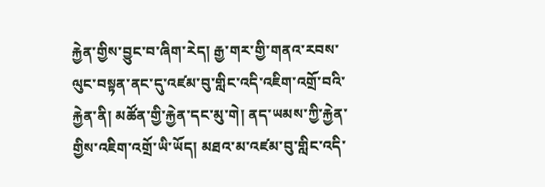རྐྱེན་གྱིས་བྱུང་བ་ཞིག་རེད། རྒྱ་གར་གྱི་གནའ་རབས་ལུང་བསྟན་ནང་དུ་འཛམ་བུ་གླིང་འདི་འཇིག་འགྲོ་བའི་རྐྱེན་ནི། མཚོན་གྱི་རྐྱེན་དང་མུ་གེ། ནད་ཡམས་ཀྱི་རྐྱེན་གྱིས་འཇིག་འགྲོ་ཡི་ཡོད། མཐའ་མ་འཛམ་བུ་གླིང་འདི་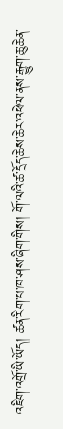འཇིག་འགྲོ་ཡི་ཡོད། ཚན་རིག་པ་ཁ་ཤས་ཞིག་གིས། གོ་ལའི་ཚ་དྲོད་ཆེས་ཆེར་འཕེལ་ནས་རྒྱུག་ཆུ་ཆེན་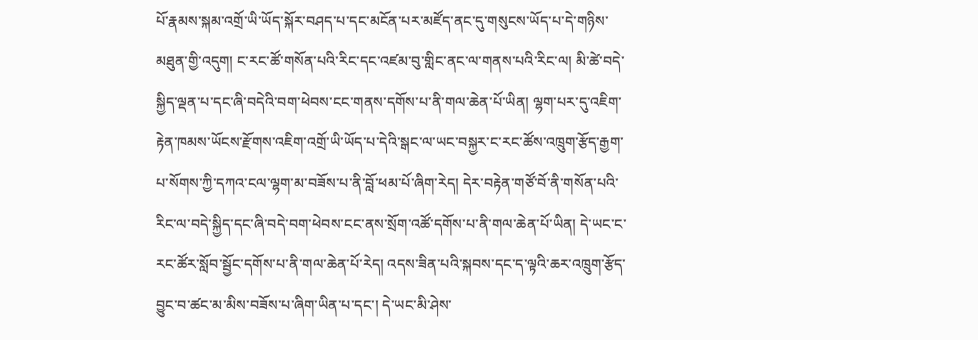པོ་རྣམས་སྐམ་འགྲོ་ཡི་ཡོད་སྐོར་བཤད་པ་དང་མངོན་པར་མཛོད་ནང་དུ་གསུངས་ཡོད་པ་དེ་གཉིས་མཐུན་གྱི་འདུག། ང་རང་ཚོ་གསོན་པའི་རིང་དང་འཛམ་བུ་གླིང་ནང་ལ་གནས་པའི་རིང་ལ། མི་ཚེ་བདེ་སྐྱིད་ལྡན་པ་དང་ཞི་བདེའི་བག་ཕེབས་ངང་གནས་དགོས་པ་ནི་གལ་ཆེན་པོ་ཡིན། ལྷག་པར་དུ་འཇིག་རྟེན་ཁམས་ཡོངས་རྫོགས་འཇིག་འགྲོ་ཡི་ཡོད་པ་དེའི་སྒང་ལ་ཡང་བསྐྱར་ང་རང་ཚོས་འཁྲུག་རྩོད་རྒྱག་པ་སོགས་ཀྱི་དཀའ་ངལ་ལྷག་མ་བཟོས་པ་ནི་བློ་ཕམ་པོ་ཞིག་རེད། དེར་བརྟེན་གཙོ་བོ་ནི་གསོན་པའི་རིང་ལ་བདེ་སྐྱིད་དང་ཞི་བདེ་བག་ཕེབས་ངང་ནས་སྲོག་འཚོ་དགོས་པ་ནི་གལ་ཆེན་པོ་ཡིན། དེ་ཡང་ང་རང་ཚོར་སློབ་སྦྱོང་དགོས་པ་ནི་གལ་ཆེན་པོ་རེད། འདས་ཟིན་པའི་སྐབས་དང་ད་ལྟའི་ཆར་འཁྲུག་རྩོད་བྱུང་བ་ཚང་མ་མིས་བཟོས་པ་ཞིག་ཡིན་པ་དང་། དེ་ཡང་མི་ཤེས་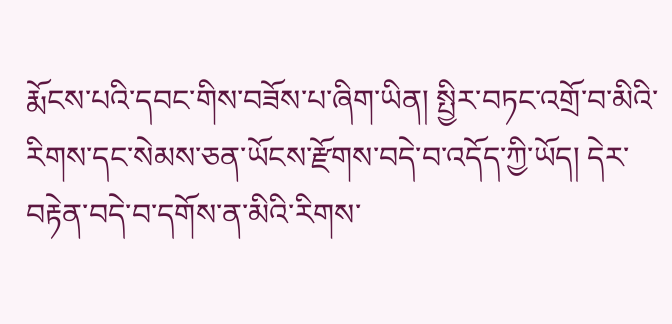རྨོངས་པའི་དབང་གིས་བཟོས་པ་ཞིག་ཡིན། སྤྱིར་བཏང་འགྲོ་བ་མིའི་རིགས་དང་སེམས་ཅན་ཡོངས་རྫོགས་བདེ་བ་འདོད་ཀྱི་ཡོད། དེར་བརྟེན་བདེ་བ་དགོས་ན་མིའི་རིགས་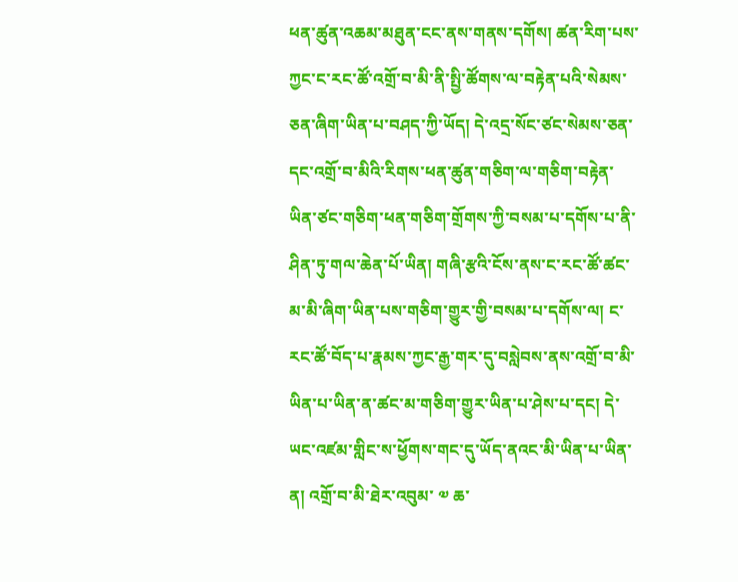ཕན་ཚུན་འཆམ་མཐུན་ངང་ནས་གནས་དགོས། ཚན་རིག་པས་ཀྱང་ང་རང་ཚོ་འགྲོ་བ་མི་ནི་སྤྱི་ཚོགས་ལ་བརྟེན་པའི་སེམས་ཅན་ཞིག་ཡིན་པ་བཤད་ཀྱི་ཡོད། དེ་འདྲ་སོང་ཙང་སེམས་ཅན་དང་འགྲོ་བ་མིའི་རིགས་ཕན་ཚུན་གཅིག་ལ་གཅིག་བརྟེན་ཡིན་ཙང་གཅིག་ཕན་གཅིག་གྲོགས་ཀྱི་བསམ་པ་དགོས་པ་ནི་ཤིན་ཏུ་གལ་ཆེན་པོ་ཡིན། གཞི་རྩའི་ངོས་ནས་ང་རང་ཚོ་ཚང་མ་མི་ཞིག་ཡིན་པས་གཅིག་གྱུར་གྱི་བསམ་པ་དགོས་ལ། ང་རང་ཚོ་བོད་པ་རྣམས་ཀྱང་རྒྱ་གར་དུ་བསླེབས་ནས་འགྲོ་བ་མི་ཡིན་པ་ཡིན་ན་ཚང་མ་གཅིག་གྱུར་ཡིན་པ་ཤེས་པ་དང། དེ་ཡང་འཛམ་གླིང་ས་ཕྱོགས་གང་དུ་ཡོད་ནའང་མི་ཡིན་པ་ཡིན་ན། འགྲོ་བ་མི་ཐེར་འབུམ་ ༧ ཆ་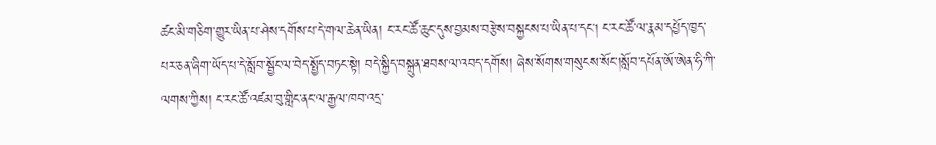ཚང་མི་གཅིག་གྱུར་ཡིན་པ་ཤེས་དགོས་པ་དེ་གལ་ཆེན་ཡིན། ང་རང་ཚོ་ཆུང་དུས་བྱམས་བརྩེས་བསྐྱངས་པ་ཡིན་པ་དང། ང་རང་ཚོ་ལ་རྣམ་དཔྱོད་ཁྱད་པར་ཅན་ཞིག་ཡོད་པ་དེ་སློབ་སྦྱོང་ལ་བེད་སྤྱོད་བཏང་སྟེ། བདེ་སྐྱིད་བསྐྲུན་ཐབས་ལ་འབད་དགོས། ཞེས་སོགས་གསུངས་སོང་།སློབ་དཔོན་ཨོ་ཨེན་ཧི་ཀི་ལགས་ཀྱིས། ང་རང་ཚོ་འཛམ་བུ་གླིང་ནང་ལ་རྒྱལ་ཁབ་འདྲ་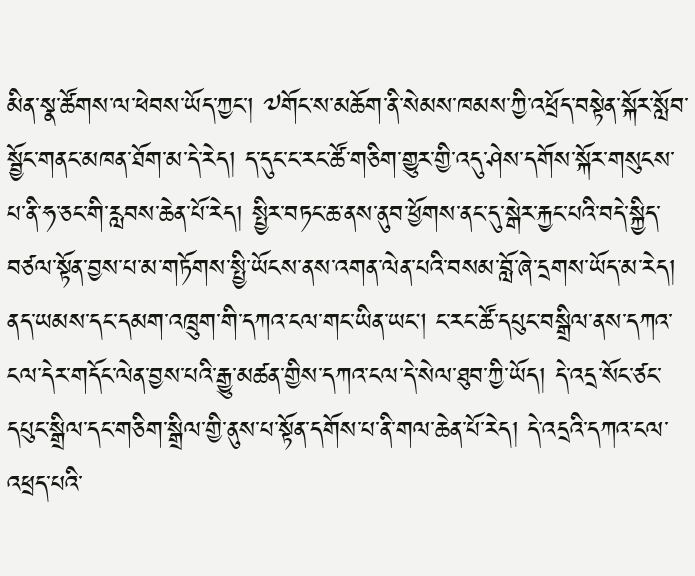མིན་སྣ་ཚོགས་ལ་ཕེབས་ཡོད་ཀྱང་། ༧གོང་ས་མཆོག་ནི་སེམས་ཁམས་ཀྱི་འཕྲོད་བསྟེན་སྐོར་སློབ་སྦྱོང་གནང་མཁན་ཐོག་མ་དེ་རེད། ད་དུང་ང་རང་ཚོ་གཅིག་གྱུར་གྱི་འདུ་ཤེས་དགོས་སྐོར་གསུངས་པ་ནི་ཧ་ཅང་གི་རླབས་ཆེན་པོ་རེད། སྤྱིར་བཏང་ཆ་ནས་ནུབ་ཕྱོགས་ནང་དུ་སྒེར་རྐྱང་པའི་བདེ་སྐྱིད་བཙལ་སྟོན་བྱས་པ་མ་གཏོགས་སྤྱི་ཡོངས་ནས་འགན་ལེན་པའི་བསམ་བློ་ཞེ་དྲགས་ཡོད་མ་རེད། ནད་ཡམས་དང་དམག་འཁྲུག་གི་དཀའ་ངལ་གང་ཡིན་ཡང། ང་རང་ཚོ་དཔུང་བསྒྲིལ་ནས་དཀའ་ངལ་དེར་གདོང་ལེན་བྱས་པའི་རྒྱུ་མཚན་གྱིས་དཀའ་ངལ་དེ་སེལ་ཐུབ་ཀྱི་ཡོད། དེ་འདྲ་སོང་ཙང་དཔུང་སྒྲིལ་དང་གཅིག་སྒྲིལ་གྱི་ནུས་པ་སྟོན་དགོས་པ་ནི་གལ་ཆེན་པོ་རེད། དེ་འདྲའི་དཀའ་ངལ་འཕྲད་པའི་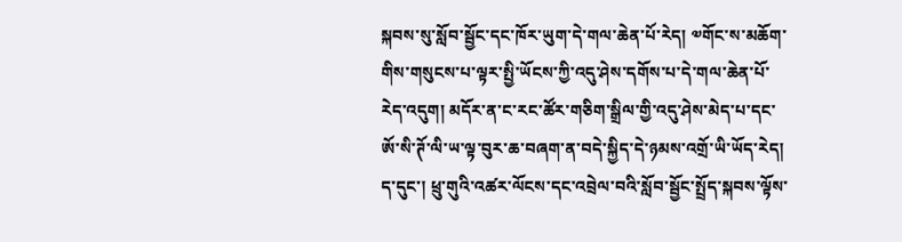སྐབས་སུ་སློབ་སྦྱོང་དང་ཁོར་ཡུག་དེ་གལ་ཆེན་པོ་རེད། ༧གོང་ས་མཆོག་གིས་གསུངས་པ་ལྟར་སྤྱི་ཡོངས་ཀྱི་འདུ་ཤེས་དགོས་པ་དེ་གལ་ཆེན་པོ་རེད་འདུག། མདོར་ན་ང་རང་ཚོར་གཅིག་སྒྲིལ་གྱི་འདུ་ཤེས་མེད་པ་དང་ཨོ་སི་ཊོ་ལི་ཡ་ལྟ་བུར་ཆ་བཞག་ན་བདེ་སྐྱིད་དེ་ཉམས་འགྲོ་ཡི་ཡོད་རེད། ད་དུང་། ཕྲུ་གུའི་འཚར་ལོངས་དང་འབྲེལ་བའི་སློབ་སྦྱོང་སྤྲོད་སྐབས་ལྟོས་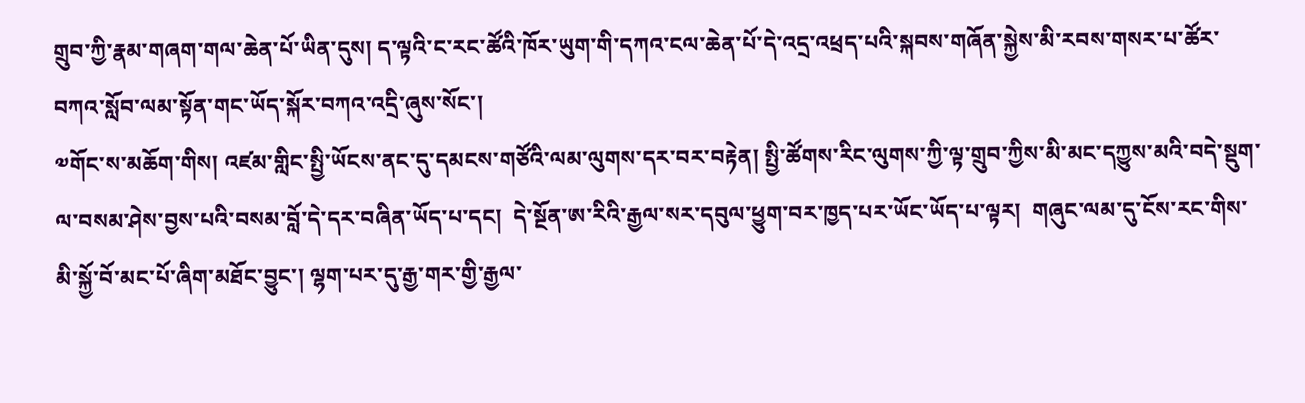གྲུབ་ཀྱི་རྣམ་གཞག་གལ་ཆེན་པོ་ཡིན་དུས། ད་ལྟའི་ང་རང་ཚོའི་ཁོར་ཡུག་གི་དཀའ་ངལ་ཆེན་པོ་དེ་འདྲ་འཕྲད་པའི་སྐབས་གཞོན་སྐྱེས་མི་རབས་གསར་པ་ཚོར་བཀའ་སློབ་ལམ་སྟོན་གང་ཡོད་སྐོར་བཀའ་འདྲི་ཞུས་སོང་།
༧གོང་ས་མཆོག་གིས། འཛམ་གླིང་སྤྱི་ཡོངས་ནང་དུ་དམངས་གཙོའི་ལམ་ལུགས་དར་བར་བརྟེན། སྤྱི་ཚོགས་རིང་ལུགས་ཀྱི་ལྟ་གྲུབ་ཀྱིས་མི་མང་དཀྱུས་མའི་བདེ་སྡུག་ལ་བསམ་ཤེས་བྱས་པའི་བསམ་བློ་དེ་དར་བཞིན་ཡོད་པ་དང།  དེ་སྔོན་ཨ་རིའི་རྒྱལ་སར་དབུལ་ཕྱུག་བར་ཁྱད་པར་ཡོང་ཡོད་པ་ལྟར།  གཞུང་ལམ་དུ་ངོས་རང་གིས་མི་སྐྱོ་བོ་མང་པོ་ཞིག་མཐོང་བྱུང་། ལྷག་པར་དུ་རྒྱ་གར་གྱི་རྒྱལ་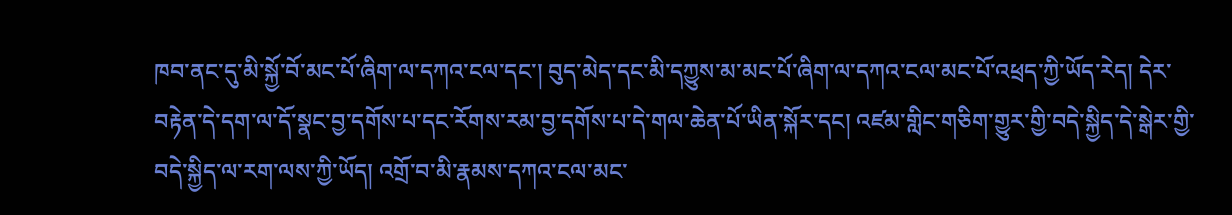ཁབ་ནང་དུ་མི་སྐྱོ་བོ་མང་པོ་ཞིག་ལ་དཀའ་ངལ་དང་། བུད་མེད་དང་མི་དཀྱུས་མ་མང་པོ་ཞིག་ལ་དཀའ་ངལ་མང་པོ་འཕྲད་ཀྱི་ཡོད་རེད། དེར་བརྟེན་དེ་དག་ལ་དོ་སྣང་བྱ་དགོས་པ་དང་རོགས་རམ་བྱ་དགོས་པ་དེ་གལ་ཆེན་པོ་ཡིན་སྐོར་དང། འཛམ་གླིང་གཅིག་གྱུར་གྱི་བདེ་སྐྱིད་དེ་སྒེར་གྱི་བདེ་སྐྱིད་ལ་རག་ལས་ཀྱི་ཡོད། འགྲོ་བ་མི་རྣམས་དཀའ་ངལ་མང་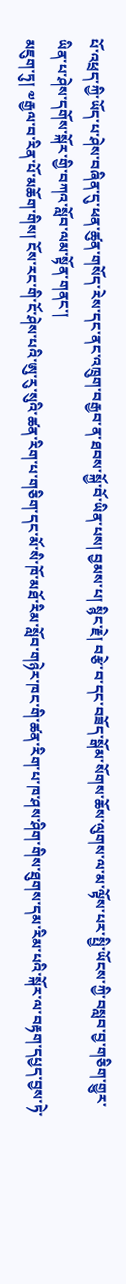པོ་འཕྲད་ཀྱི་ཡོད་པ་ཤེས་བཞིན་དུ་ཕན་ཚུན་གསོད་རེས་དང་ནང་འཁྲུག་བརྒྱབ་ན་ཐབས་སྐྱོ་བོ་ཡིན་པས། བྱམས་པ། སྙིང་རྗེ། བརྩེ་བ་དང་བཟོད་སྒོམ་སོགས་ཆོས་ལུགས་ལ་མ་ལྟོས་པར་སྤྱི་ཡོངས་ཀྱི་བསླབ་བྱ་གཅིག་གྱུར་ཡིན་པ་ཤེས་དགོས་སྐོར་གྱི་བཀའ་སློབ་ལམ་སྟོན་གནང་།
མཇུག་ཏུ། ༧རྒྱལ་བ་རིན་པོ་མཆོག་གིས། ངོས་རང་གི་ངོ་ཤེས་པའི་ཨུ་རུ་སུའི་ཚན་རིག་པ་གཅིག་དང་མོ་སི་ཁོ་མཐོ་རིམ་སློབ་གཉེར་ཁང་གི་ཚན་རིག་པ་ཁ་ཤས་ཤིག་གིས་ཐུགས་དམ་རིམ་པའི་སྐོར་ལ་བརྟག་དཔྱད་བྱས་ཏེ་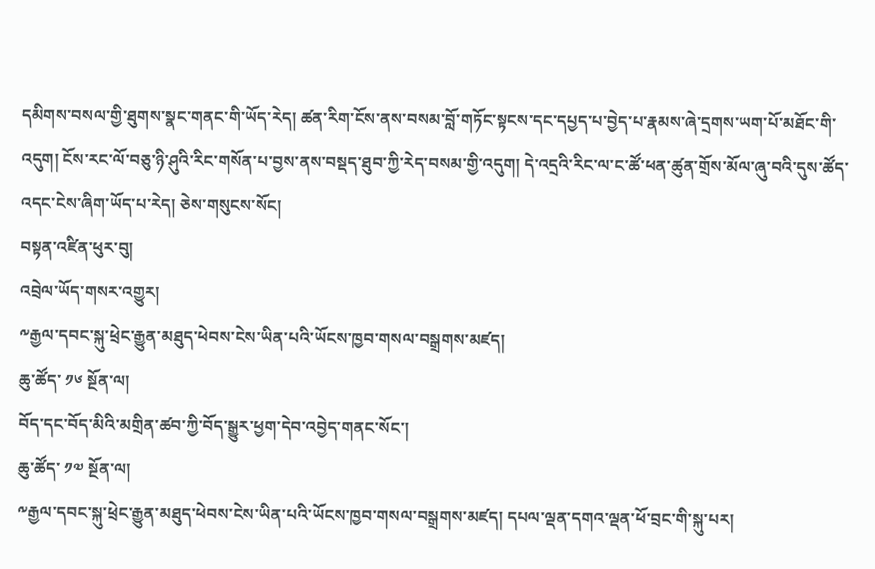དམིགས་བསལ་གྱི་ཐུགས་སྣང་གནང་གི་ཡོད་རེད། ཚན་རིག་ངོས་ནས་བསམ་བློ་གཏོང་སྟངས་དང་དཔྱད་པ་བྱེད་པ་རྣམས་ཞེ་དྲགས་ཡག་པོ་མཐོང་གི་འདུག། ངོས་རང་ལོ་བཅུ་ཉི་ཤུའི་རིང་གསོན་པ་བྱས་ནས་བསྡད་ཐུབ་ཀྱི་རེད་བསམ་གྱི་འདུག། དེ་འདྲའི་རིང་ལ་ང་ཚོ་ཕན་ཚུན་གྲོས་མོལ་ཞུ་བའི་དུས་ཚོད་འདང་ངེས་ཞིག་ཡོད་པ་རེད། ཅེས་གསུངས་སོང།
བསྟན་འཛིན་ཕུར་བུ།
འབྲེལ་ཡོད་གསར་འགྱུར།
༸རྒྱལ་དབང་སྐུ་ཕྲེང་རྒྱུན་མཐུད་ཕེབས་ངེས་ཡིན་པའི་ཡོངས་ཁྱབ་གསལ་བསྒྲགས་མཛད།
ཆུ་ཚོད་ ༡༦ སྔོན་ལ།
བོད་དང་བོད་མིའི་མགྲིན་ཚབ་ཀྱི་བོད་སྒྱུར་ཕྱག་དེབ་འབྱེད་གནང་སོང་།
ཆུ་ཚོད་ ༡༧ སྔོན་ལ།
༸རྒྱལ་དབང་སྐུ་ཕྲེང་རྒྱུན་མཐུད་ཕེབས་ངེས་ཡིན་པའི་ཡོངས་ཁྱབ་གསལ་བསྒྲགས་མཛད། དཔལ་ལྡན་དགའ་ལྡན་ཕོ་བྲང་གི་སྐུ་པར།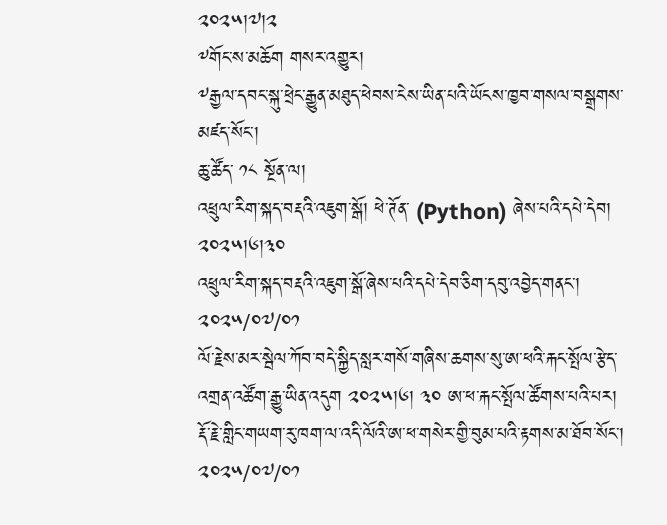༢༠༢༥།༧།༢
༸གོང་ས་མཆོག གསར་འགྱུར།
༸རྒྱལ་དབང་སྐུ་ཕྲེང་རྒྱུན་མཐུད་ཕེབས་ངེས་ཡིན་པའི་ཡོངས་ཁྱབ་གསལ་བསྒྲགས་མཛད་སོང་།
ཆུ་ཚོད་ ༡༨ སྔོན་ལ།
འཕྲུལ་རིག་སྐད་བརྡའི་འཇུག་སྒོ། ཕེ་ཊོན་ (Python) ཞེས་པའི་དཔེ་དེབ། ༢༠༢༥།༦།༣༠
འཕྲུལ་རིག་སྐད་བརྡའི་འཇུག་སྒོ་ཞེས་པའི་དཔེ་དེབ་ཅིག་དབུ་འབྱེད་གནང་།
༢༠༢༥/༠༧/༠༡
ལོ་རྗེས་མར་སྦེལ་ཀོབ་བདེ་སྐྱིད་སླར་གསོ་གཞིས་ཆགས་སུ་ཨ་ཕའི་རྐང་སྤོལ་རྩེད་འགྲན་འཚོག་རྒྱུ་ཡིན་འདུག ༢༠༢༥།༦། ༣༠ ཨ་ཕ་རྐང་སྤོལ་ཚོགས་པའི་པར།
རྡོ་རྗེ་གླིང་གཡག་རུ་ཁག་ལ་འདི་ལོའི་ཨ་ཕ་གསེར་གྱི་བུམ་པའི་རྟགས་མ་ཐོབ་སོང་།
༢༠༢༥/༠༧/༠༡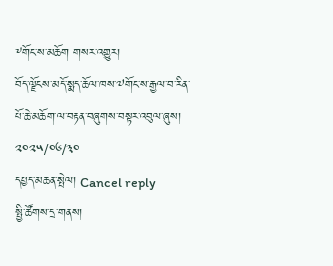༸གོང་ས་མཆོག གསར་འགྱུར།
བོད་ལྗོངས་མདོ་སྨད་ཆོལ་ཁས་༧གོང་ས་རྒྱལ་བ་རིན་པོ་ཆེ་མཆོག་ལ་བརྟན་བཞུགས་བསྟར་འབུལ་ཞུས།
༢༠༢༥/༠༦/༣༠
དཔྱད་མཆན་སྤེལ། Cancel reply
སྤྱི་ཚོགས་དྲ་གནས།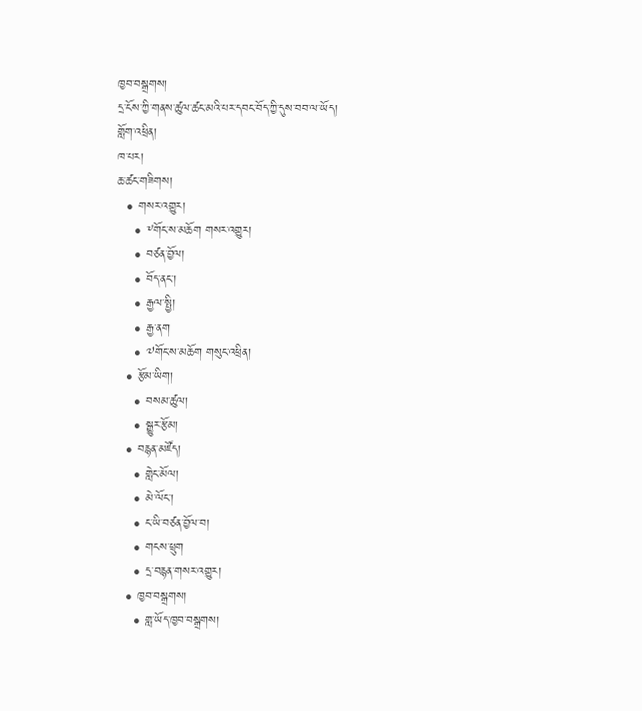ཁྱབ་བསྒྲགས།
དྲ་ངོས་ཀྱི་གནས་ཚུལ་ཚང་མའི་པར་དབང་བོད་ཀྱི་དུས་བབ་ལ་ཡོད།
གློག་འཕྲིན།
ཁ་པར།
ཆ་ཚང་གཟིགས།
  • གསར་འགྱུར།
    • ༸གོང་ས་མཆོག གསར་འགྱུར།
    • བཙན་བྱོལ།
    • བོད་ནང་།
    • རྒྱལ་སྤྱི།
    • རྒྱ་ནག
    • ༧གོང་ས་མཆོག གསུང་འཕྲིན།
  • རྩོམ་ཡིག།
    • བསམ་ཚུལ།
    • སྒྱུར་རྩོམ།
  • བརྙན་མཛོད།
    • གླེང་མོལ།
    • མེ་ལོང་།
    • ང་ཡི་བཙན་བྱོལ་བ།
    • གངས་ཕྲུག
    • དྲ་བརྙན་གསར་འགྱུར།
  • ཁྱབ་བསྒྲགས།
    • གླ་ཡོད་ཁྱབ་བསྒྲགས།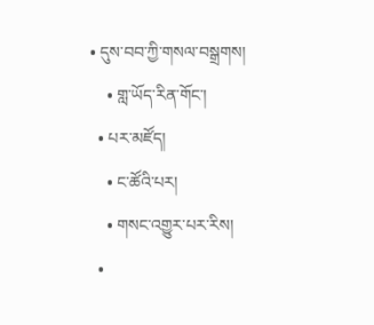• དུས་བབ་ཀྱི་གསལ་བསྒྲགས།
    • གླ་ཡོད་རིན་གོང་།
  • པར་མཛོད།
    • ང་ཚོའི་པར།
    • གསང་འགྱུར་པར་རིས།
  •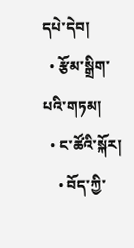དཔེ་དེབ།
  • རྩོམ་སྒྲིག་པའི་གཏམ།
  • ང་ཚོའི་སྐོར།
    • བོད་ཀྱི་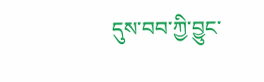དུས་བབ་ཀྱི་བྱུང་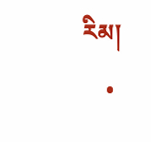རིམ།
    •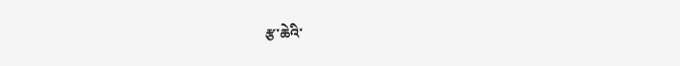རྩ་ཆེའི་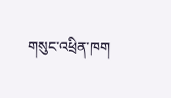གསུང་འཕྲིན་ཁག